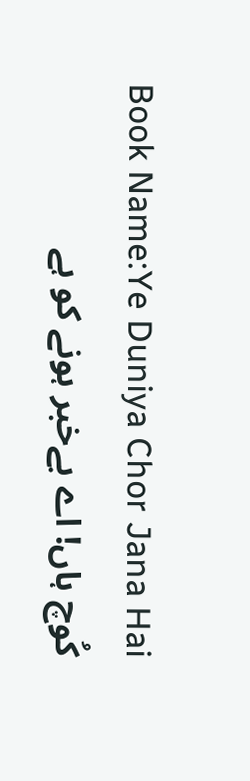Book Name:Ye Duniya Chor Jana Hai
کُوچ ہاں! اے بےخبر ہونے کو ہے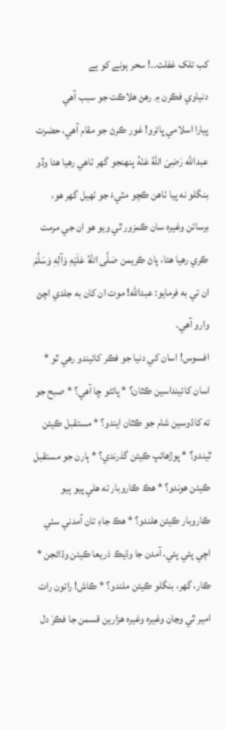کب تلک غفلت..! سحر ہونے کو ہے
دنياوي فڪرن ۾ رهڻ هلاڪت جو سبب آهي
پيارا اسلامي ڀائرو! غور ڪرڻ جو مقام آهي، حضرت عبدالله رَضِیَ اللّٰهُ عَنْهُ پنھنجو گھر ٺاهي رهيا هئا وڏو بنگلو نه پيا ٺاهن ڪچو مٽيءَ جو ٺهيل گھر هو، برساتن وغيره سان ڪمزور ٿي ويو هو ان جي مرمت ڪري رهيا هئا، پاڻ ڪريمن صَلَّى اللهُ عَلَيْهِ وَآلِهٖ وَسَلَّمَ ان تي به فرمايو: عبدالله! موت ان کان به جلدي اچڻ وارو آهي.
افسوس! اسان کي دنيا جو فڪر کائيندو رهي ٿو * اسان کائينداسين ڪٿان؟ * پائڻو ڇا آهي؟ * صبح جو ته کاڌوسين شام جو ڪٿان ايندو؟ * مستقبل ڪيئن ٿيندو؟ * پوڙهائپ ڪيئن گذرندي؟ * ٻارن جو مستقبل ڪيئن هوندو؟ * هڪ ڪاروبار ته هلي پيو ٻيو ڪاروبار ڪيئن هلندو؟ * هڪ جاءِ تان آمدني سٺي اچي پئي پئي، آمدن جا وڌيڪ ذريعا ڪيئن وڌائجن * ڪار، گھر، بنگلو ڪيئن ملندو؟ * ڪاش! راتون رات امير ٿي وڃان وغيره وغيره هزارين قسمن جا فڪرَ دل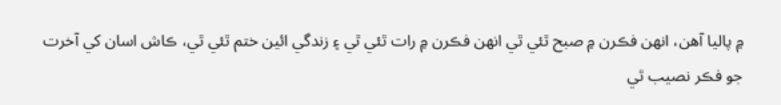۾ پاليا آهن، انھن فڪرن ۾ صبح ٿئي ٿي انھن فڪرن ۾ رات ٿئي ٿي ۽ زندگي ائين ختم ٿئي ٿي، ڪاش اسان کي آخرت جو فڪر نصيب ٿي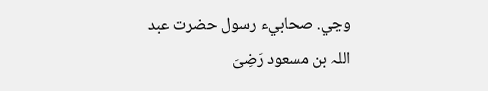وڃي. صحابيء رسول حضرت عبد اللہ بن مسعود رَضِیَ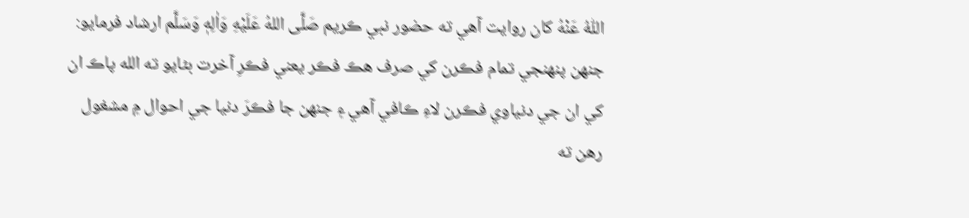اللّٰهُ عَنْهُ کان روايت آهي ته حضور نبي ڪريم صَلَّى اللهُ عَلَيْهِ وَاٰلِهٖ وَسَلَّم ارشاد فرمايو: جنھن پنھنجي تمام فڪرن کي صرف هڪ فڪر يعني فڪرِ آخرت بڻايو ته الله پاڪ ان کي ان جي دنياوي فڪرن لاءِ ڪافي آهي ۽ جنھن جا فڪرَ دنيا جي احوال ۾ مشغول رهن ته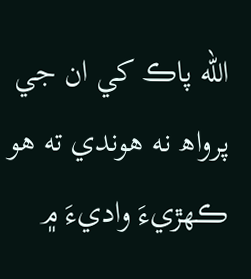الله پاڪ کي ان جي پرواھ نه هوندي ته هو ڪھڙيءَ واديءَ ۾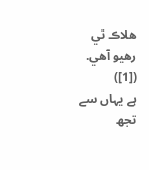هلاڪ ٿي رهيو آهي. ([1])
ہے یہاں سے تجھ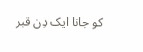کو جانا ایک دِن قبر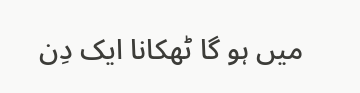میں ہو گا ٹھکانا ایک دِن